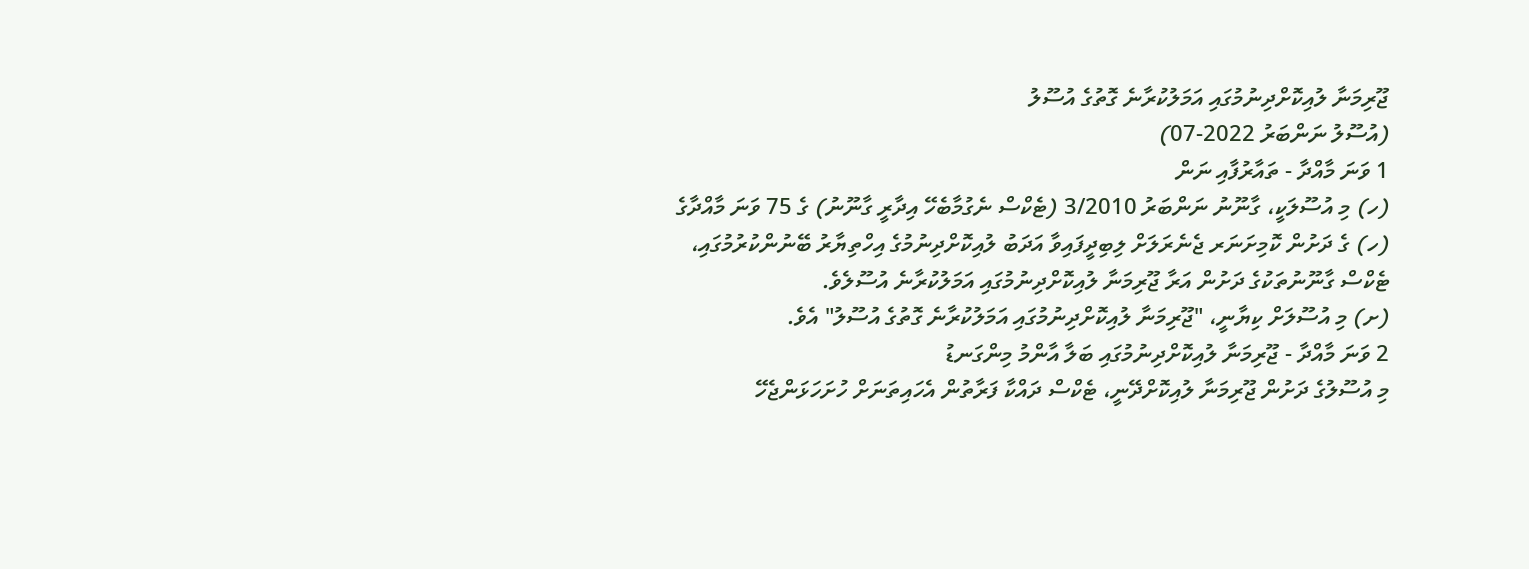ޖޫރިމަނާ ލުއިކޮށްދިނުމުގައި އަމަލުކުރާނެ ގޮތުގެ އުސޫލު
(އުސޫލު ނަންބަރު 2022-07)
1 ވަނަ މާއްދާ - ތައާރުފާއި ނަން
(ހ) މި އުސޫލަކީ، ގާނޫނު ނަންބަރު 3/2010 (ޓެކްސް ނެގުމާބެހޭ އިދާރީ ގާނޫނު) ގެ 75 ވަނަ މާއްދާގެ (ހ) ގެ ދަށުން ކޮމިށަނަރ ޖެނެރަލަށް ލިބިދީފައިވާ އަދަބު ލުއިކޮށްދިނުމުގެ އިހްތިޔާރު ބޭނުންކުރުމުގައި، ޓެކްސް ގާނޫނުތަކުގެ ދަށުން އަރާ ޖޫރިމަނާ ލުއިކޮށްދިނުމުގައި އަމަލުކުރާނެ އުސޫލެވެ.
(ށ) މި އުސޫލަށް ކިޔާނީ، "ޖޫރިމަނާ ލުއިކޮށްދިނުމުގައި އަމަލުކުރާނެ ގޮތުގެ އުސޫލު" އެވެ.
2 ވަނަ މާއްދާ - ޖޫރިމަނާ ލުއިކޮށްދިނުމުގައި ބަލާ އާންމު މިންގަނޑު
މި އުސޫލުގެ ދަށުން ޖޫރިމަނާ ލުއިކޮށްދޭނީ، ޓެކްސް ދައްކާ ފަރާތުން އެހައިތަނަށް ހުށަހަޅަންޖެހޭ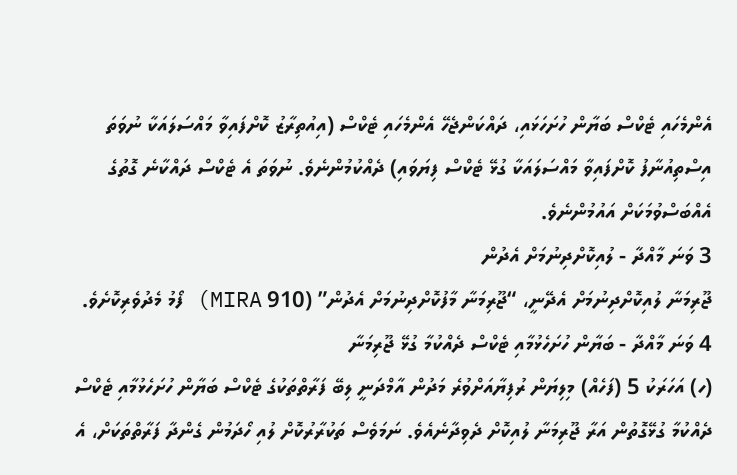އެންމެހައި ޓެކްސް ބަޔާން ހުށަހަޅައި، ދައްކަންޖެހޭ އެންމެހައި ޓެކްސް (އިއުތިރާޒު ކޮށްފައިވާ މައްސަލައަކާ ނުވަތަ އިސްތިއުނާފު ކޮށްފައިވާ މައްސަލައަކާ ގުޅޭ ޓެކްސް ފިޔަވައި) ދެއްކުމުންނެވެ. ނުވަތަ އެ ޓެކްސް ދައްކާނެ ގޮތުގެ އެއްބަސްވުމަކަށް އައުމުންނެވެ.
3 ވަނަ މާއްދާ - ލުއިކޮށްދިނުމަށް އެދުން
ޖޫރިމަނާ ލުއިކޮށްދިނުމަށް އެދޭނީ، “ޖޫރިމަނާ މާފުކޮށްދިނުމަށް އެދުން” (910 MIRA) ފޯމު މެދުވެރިކޮށެވެ.
4 ވަނަ މާއްދާ - ބަޔާން ހުށަހެޅުމާއި ޓެކްސް ދެއްކުމާ ގުޅޭ ޖޫރިމަނާ
(ހ) އަހަރަކު 5 (ފަހެއް) މިލިޔަން ރުފިޔާއަށްވުރެ މަދުން އާމްދަނީ ލިބޭ ފަރާތްތަކުގެ ޓެކްސް ބަޔާން ހުށަހެޅުމާއި ޓެކްސް ދެއްކުމާ ގުޅޭގޮތުން އަރާ ޖޫރިމަނާ ލުއިކޮށް ދެވިދާނެއެވެ. ނަމަވެސް ތަކުރާރުކޮށް ލުއި ހޯދަމުން ގެންދާ ފަރާތްތަކަށް، އެ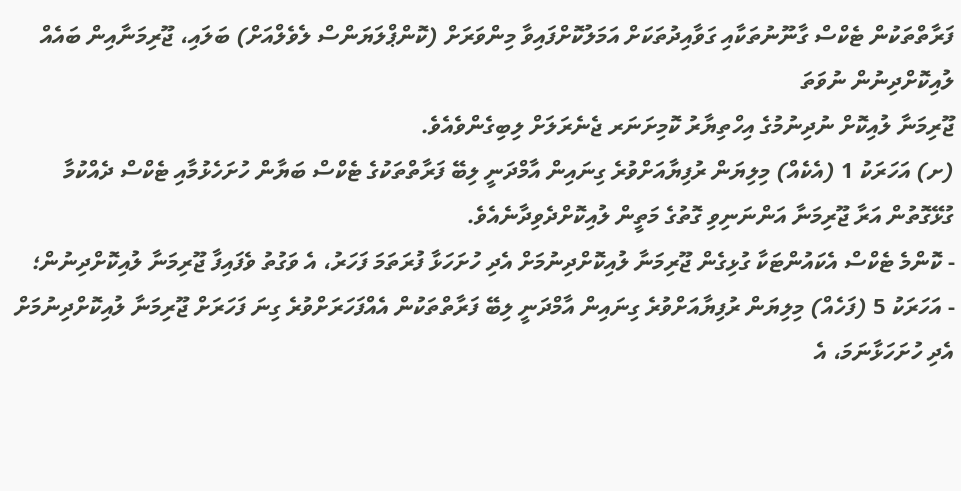ފަރާތްތަކުން ޓެކްސް ގާނޫނުތަކާއި ގަވާއިދުތަކަށް އަމަލުކޮށްފައިވާ މިންވަރަށް (ކޮންޕްލަޔަންސް ލެވެލްއަށް) ބަލައި، ޖޫރިމަނާއިން ބައެއް ލުއިކޮށްދިނުން ނުވަތަ
ޖޫރިމަނާ ލުއިކޮށް ނުދިނުމުގެ އިހްތިޔާރު ކޮމިށަނަރ ޖެނެރަލަށް ލިބިގެންވެއެވެ.
(ށ) އަހަރަކު 1 (އެކެއް) މިލިޔަން ރުފިޔާއަށްވުރެ ގިނައިން އާމްދަނީ ލިބޭ ފަރާތްތަކުގެ ޓެކްސް ބަޔާން ހުށަހެޅުމާއި ޓެކްސް ދެއްކުމާ ގުޅޭގޮތުން އަރާ ޖޫރިމަނާ އަންނަނިވި ގޮތުގެ މަތީން ލުއިކޮށްދެވިދާނެއެވެ.
- ކޮންމެ ޓެކްސް އެކައުންޓަކާ ގުޅިގެން ޖޫރިމަނާ ލުއިކޮށްދިނުމަށް އެދި ހުށަހަޅާ ފުރަތަމަ ފަހަރު، އެ ވަގުތު ވެފައިފާ ޖޫރިމަނާ ލުއިކޮށްދިނުން؛
- އަހަރަކު 5 (ފަހެއް) މިލިޔަން ރުފިޔާއަށްވުރެ ގިނައިން އާމްދަނީ ލިބޭ ފަރާތްތަކުން އެއްފަހަރަށްވުރެ ގިނަ ފަހަރަށް ޖޫރިމަނާ ލުއިކޮށްދިނުމަށް އެދި ހުށަހަޅާނަމަ، އެ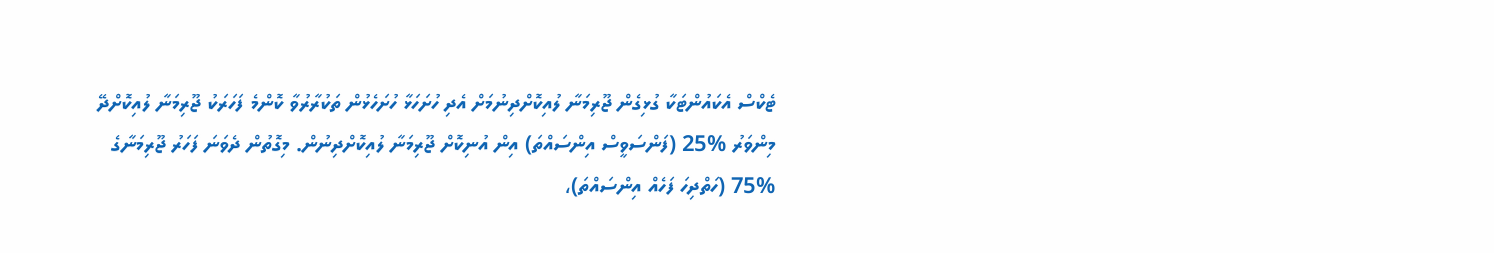ޓެކްސް އެކައުންޓަކާ ގުޅިގެން ޖޫރިމަނާ ލުއިކޮށްދިނުމަށް އެދި ހުށަހަޅާ ހުށަހެޅުން ތަކުރާރުވާ ކޮންމެ ފަހަރަކު ޖޫރިމަނާ ލުއިކޮށްދޭ މިންވަރު %25 (ފަންސަވީސް އިންސައްތަ) އިން އުނިކޮށް ޖޫރިމަނާ ލުއިކޮށްދިނުން. މިގޮތުން ދެވަނަ ފަހަރު ޖޫރިމަނާގެ %75 (ހަތްދިހަ ފަހެއް އިންސައްތަ)،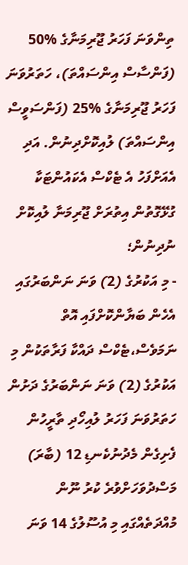ތިންވަނަ ފަހަރު ޖޫރިމަނާގެ %50 (ފަންސާސް އިންސައްތަ)، ހަތަރުވަނަ ފަހަރު ޖޫރިމަނާގެ %25 (ފަންސަވީސް އިންސައްތަ) ލުއިކޮށްދިނުން. އަދި އެއަށްފަހު އެ ޓެކްސް އެކައުންޓަކާ ގުޅޭގޮތުން އިތުރަށް ޖޫރިމަނާ ލުއިކޮށް ނުދިނުން؛
- މި އަކުރުގެ (2) ވަނަ ނަންބަރުގައި އެހެން ބަޔާންކޮށްފައި އޮތް ނަމަވެސް،ޓެކްސް ދައްކާ ފަރާތަކުން މި އަކުރުގެ (2) ވަނަ ނަންބަރުގެ ދަށުން ހަތަރުވަނަ ފަހަރު ލުއިހޯދި ތާރީހުން ފެށިގެން މެދުނުކެނޑި 12 (ބާރަ) މަސްދުވަހަށްވުރެ ކުރު ނޫން މުއްދަތެއްގައި މި އުސޫލުގެ 14 ވަނަ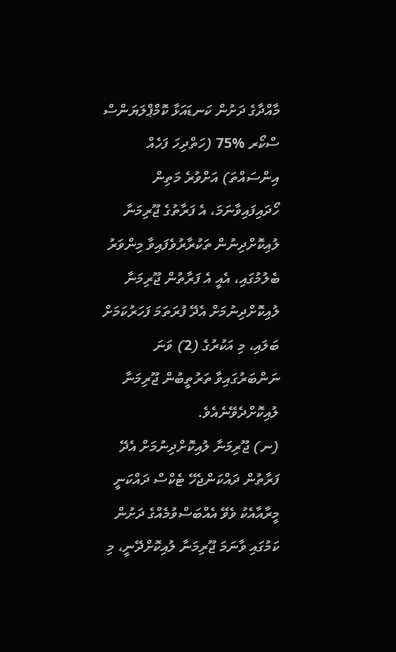މާއްދާގެ ދަށުން ކަނޑައަޅާ ކޮމްޕްލަޔަންސް ސްކޯރ %75 (ހަތްދިހަ ފަހެއް އިންސައްތަ) އަށްވުރެ މަތިން ހޯދައިފައިވާނަމަ، އެ ފަރާތުގެ ޖޫރިމަނާ ލުއިކޮށްދިނުން ތަކުރާރުވެފައިވާ މިންވަރު ބެލުމުގައި، އެއީ އެ ފަރާތުން ޖޫރިމަނާ ލުއިކޮށްދިނުމަށް އެދޭ ފުރަތަމަ ފަހަރުކަމަށް ބަލައި، މި އަކުރުގެ (2) ވަނަ ނަންބަރުގައިވާ ތަރުތީބުން ޖޫރިމަނާ ލުއިކޮށްދެވޭނެއެވެ.
(ނ) ޖޫރިމަނާ ލުއިކޮށްދިނުމަށް އެދޭ ފަރާތުން ދައްކަންޖެހޭ ޓެކްސް ދައްކަނީ މީރާއާއެކު ވެވޭ އެއްބަސްވުމެއްގެ ދަށުން ކަމުގައި ވާނަމަ ޖޫރިމަނާ ލުއިކޮށްދޭނީ، މި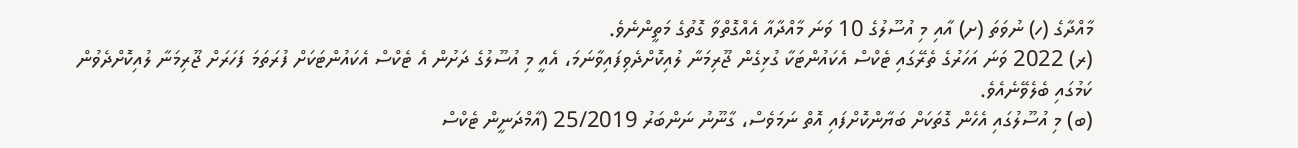މާއްދާގެ (ހ) ނުވަތަ (ށ) އާއި މި އުސޫލުގެ 10 ވަނަ މާއްދާއާ އެއްގޮތްވާ ގޮތުގެ މަތީންނެވެ.
(ރ) 2022 ވަނަ އަހަރުގެ ތެރޭގައި ޓެކްސް އެކައުންޓަކާ ގުޅިގެން ޖޫރިމަނާ ލުއިކޮށްދެވިފައިވާނަމަ، އެއީ މި އުސޫލުގެ ދަށުން އެ ޓެކްސް އެކައުންޓަކަށް ފުރަތަމަ ފަހަރަށް ޖޫރިމަނާ ލުއިކޮށްދެވުން ކަމުގައި ބެލެވޭނެއެވެ.
(ބ) މި އުސޫލުގައި އެހެން ގޮތަކަށް ބަޔާންކޮށްފައި އޮތް ނަމަވެސް، ގާނޫނު ނަންބަރު 25/2019 (އާމްދަނީން ޓެކްސް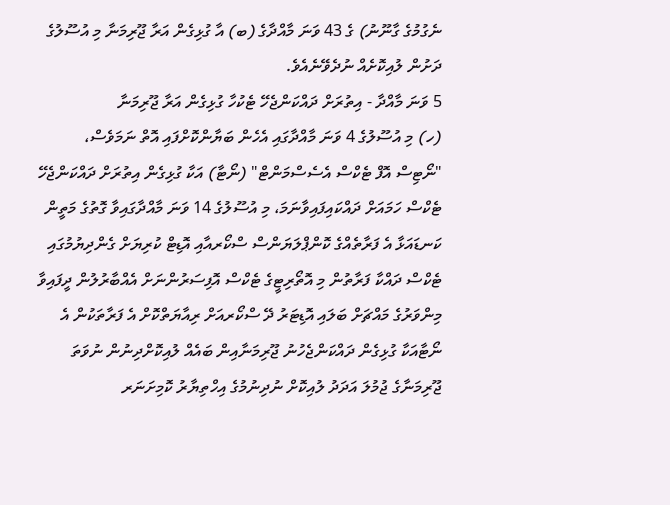ނެގުމުގެ ގާނޫނު) ގެ 43 ވަނަ މާއްދާގެ (ބ) އާ ގުޅިގެން އަރާ ޖޫރިމަނާ މި އުސޫލުގެ ދަށުން ލުއިކޮށެއް ނުދެވޭނެއެވެ.
5 ވަނަ މާއްދާ - އިތުރަށް ދައްކަންޖެހޭ ޓެކުހާ ގުޅިގެން އަރާ ޖޫރިމަނާ
(ހ) މި އުސޫލުގެ 4 ވަނަ މާއްދާގައި އެހެން ބަޔާންކޮށްފައި އޮތް ނަމަވެސް، "ނޯޓިސް އޮފް ޓެކްސް އެސެސްމަންޓް" (ނޯޓާ) އަކާ ގުޅިގެން އިތުރަށް ދައްކަންޖެހޭ ޓެކްސް ހަމައަށް ދައްކައިފައިވާނަމަ، މި އުސޫލުގެ 14 ވަނަ މާއްދާގައިވާ ގޮތުގެ މަތީން ކަނޑައަޅާ އެ ފަރާތެއްގެ ކޮންޕްލަޔަންސް ސްކޯރއާއި އޮޑިޓް ކުރިޔަށް ގެންދިޔުމުގައި ޓެކްސް ދައްކާ ފަރާތުން މި އޮތޯރިޓީގެ ޓެކްސް އޮފިސަރުންނަށް އެއްބާރުލުން ދީފައިވާ މިންވަރުގެ މައްޗަށް ބަލައި އޮޑިޓަރު ދޭ ސްކޯރއަށް ރިއާޔަތްކޮށް އެ ފަރާތަކުން އެ ނޯޓާއަކާ ގުޅިގެން ދައްކަންޖެހުނު ޖޫރިމަނާއިން ބައެއް ލުއިކޮށްދިނުން ނުވަތަ ޖޫރިމަނާގެ ޖުމުލަ އަދަދު ލުއިކޮށް ނުދިނުމުގެ އިހްތިޔާރު ކޮމިށަނަރ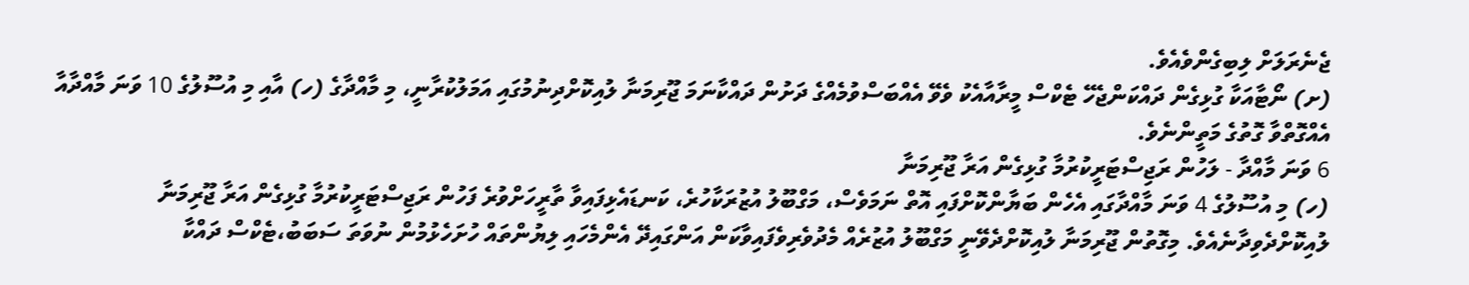ޖެނެރަލަށް ލިބިގެންވެއެވެ.
(ށ) ނޯޓާއަކާ ގުޅިގެން ދައްކަންޖެހޭ ޓެކްސް މީރާއާއެކު ވެވޭ އެއްބަސްވުމެއްގެ ދަށުން ދައްކާނަމަ ޖޫރިމަނާ ލުއިކޮށްދިނުމުގައި އަމަލުކުރާނީ، މި މާއްދާގެ (ހ) އާއި މި އުސޫލުގެ 10 ވަނަ މާއްދާއާ އެއްގޮތްވާ ގޮތުގެ މަތީންނެވެ.
6 ވަނަ މާއްދާ - ލަހުން ރަޖިސްޓަރީކުރުމާ ގުޅިގެން އަރާ ޖޫރިމަނާ
(ހ) މި އުސޫލުގެ 4 ވަނަ މާއްދާގައި އެހެން ބަޔާންކޮށްފައި އޮތް ނަމަވެސް، މަގްބޫލު އުޒުރަކާހުރެ، ކަނޑައެޅިފައިވާ ތާރީހަށްވުރެ ފަހުން ރަޖިސްޓަރީކުރުމާ ގުޅިގެން އަރާ ޖޫރިމަނާ ލުއިކޮށްދެވިދާނެއެވެ. މިގޮތުން ޖޫރިމަނާ ލުއިކޮށްދެވޭނީ މަގްބޫލު އުޒުރެއް މެދުވެރިވެފައިވާކަން އަންގައިދޭ އެންމެހައި ލިޔުންތައް ހުށަހެޅުމުން ނުވަތަ ސަބަބު،ޓެކްސް ދައްކާ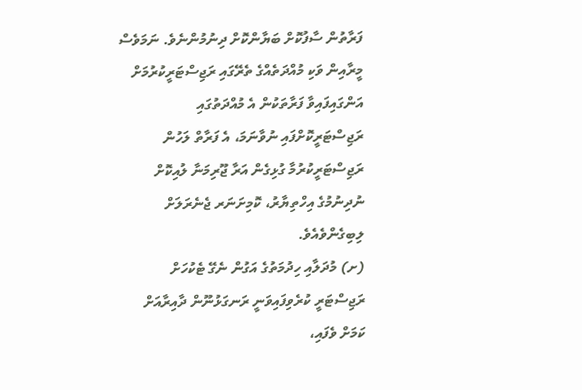ފަރާތުން ސާފުކޮށް ބަޔާންކޮށް ދިނުމުންނެވެ. ނަމަވެސް މީރާއިން ވަކި މުއްދަތެއްގެ ތެރޭގައި ރަޖިސްޓަރީކުރުމަށް އަންގައިފައިވާ ފަރާތަކުން އެ މުއްދަތުގައި ރަޖިސްޓަރީކޮށްފައި ނުވާނަމަ، އެ ފަރާތް ލަހުން ރަޖިސްޓަރީކުރުމާ ގުޅިގެން އަރާ ޖޫރިމަނާ ލުއިކޮށް ނުދިނުމުގެ އިހްތިޔާރު، ކޮމިށަނަރ ޖެނެރަލަށް ލިބިގެންވެއެވެ.
(ށ) މުދަލާއި ހިދުމަތުގެ އަގުން ނެގޭ ޓެކުހަށް ރަޖިސްޓަރީ ކުރެވިފައިވަނީ ރަނގަޅުނޫން ދާއިރާއަށް ކަމަށް ވެފައި،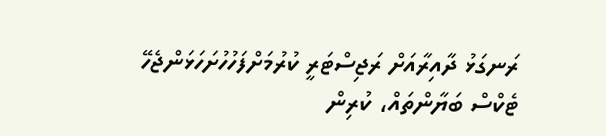ރަނގަޅު ދާއިރާއަށް ރަޖިސްޓަރީ ކުރުމަށްފަހުހުށަހަޅަންޖެހޭ ޓެކްސް ބަޔާންތައް، ކުރިން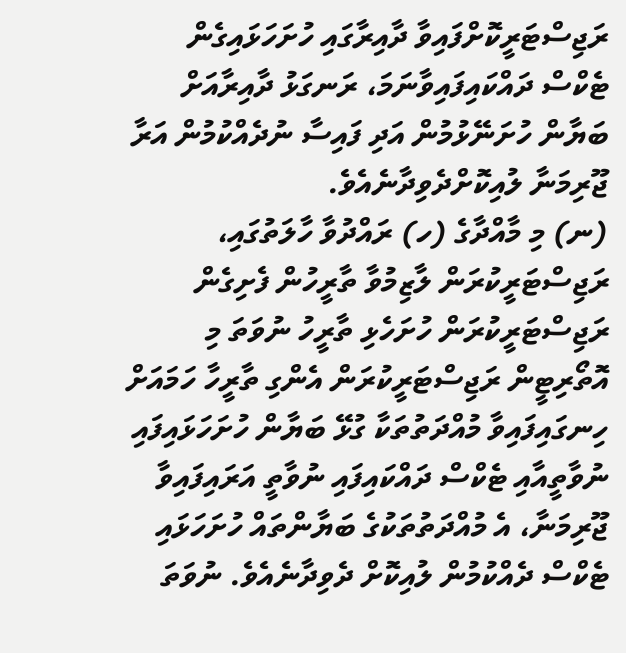ރަޖިސްޓަރީކޮށްފައިވާ ދާއިރާގައި ހުށަހަޅައިގެން ޓެކްސް ދައްކައިފައިވާނަމަ، ރަނގަޅު ދާއިރާއަށް ބަޔާން ހުށަނޭޅުމުން އަދި ފައިސާ ނުދެއްކުމުން އަރާ ޖޫރިމަނާ ލުއިކޮށްދެވިދާނެއެވެ.
(ނ) މި މާއްދާގެ (ހ) ރައްދުވާ ހާލަތުގައި، ރަޖިސްޓަރީކުރަން ލާޒިމުވާ ތާރީހުން ފެށިގެން ރަޖިސްޓަރީކުރަން ހުށަހެޅި ތާރީހު ނުވަތަ މި އޮތޯރިޓީން ރަޖިސްޓަރީކުރަން އެންގި ތާރީހާ ހަމައަށް ހިނގައިފައިވާ މުއްދަތުތަކާ ގުޅޭ ބަޔާން ހުށަހަޅައިފައި ނުވާތީއާއި ޓެކްސް ދައްކައިފައި ނުވާތީ އަރައިފައިވާ ޖޫރިމަނާ، އެ މުއްދަތުތަކުގެ ބަޔާންތައް ހުށަހަޅައި ޓެކްސް ދެއްކުމުން ލުއިކޮށް ދެވިދާނެއެވެ. ނުވަތަ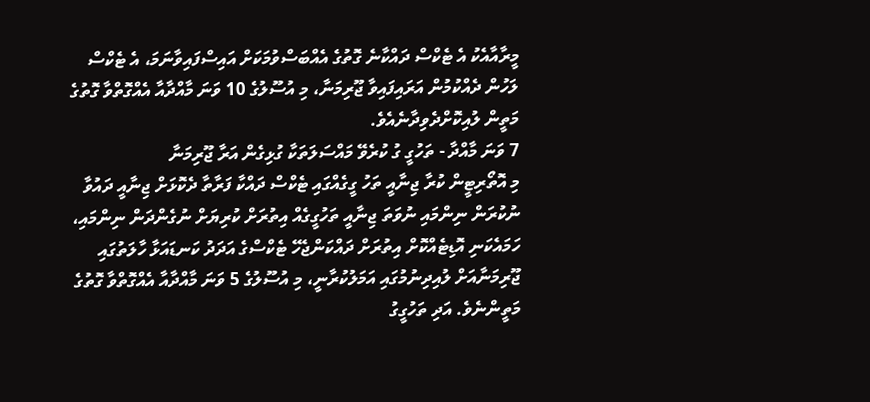މީރާއާއެކު އެ ޓެކްސް ދައްކާނެ ގޮތުގެ އެއްބަސްވުމަކަށް އައިސްފައިވާނަމަ، އެ ޓެކްސް ލަހުން ދެއްކުމުން އަރައިފައިވާ ޖޫރިމަނާ، މި އުސޫލުގެ 10 ވަނަ މާއްދާއާ އެއްގޮތްވާ ގޮތުގެ މަތީން ލުއިކޮށްދެވިދާނެއެވެ.
7 ވަނަ މާއްދާ - ތަހުގީ ގު ކުރެވޭ މައްސަލަތަކާ ގުޅިގެން އަރާ ޖޫރިމަނާ
މި އޮތޯރިޓީން ކުރާ ޖިނާއީ ތަހު ގީގެއްގައި ޓެކްސް ދައްކާ ފަރާތާ ދެކޮޅަށް ޖިނާއީ ދައުވާ ނުކުރަން ނިންމައި ނުވަތަ ޖިނާއީ ތަހުގީގެއް އިތުރަށް ކުރިޔަށް ނުގެންދަން ނިންމައި، ހަމައެކަނި އޮޑިޓެއްކޮށް އިތުރަށް ދައްކަންޖެހޭ ޓެކްސްގެ އަދަދު ކަނޑައަޅާ ހާލަތުގައި ޖޫރިމަނާއަށް ލުއިދިނުމުގައި އަމަލުކުރާނީ، މި އުސޫލުގެ 5 ވަނަ މާއްދާއާ އެއްގޮތްވާ ގޮތުގެ މަތީންނެވެ. އަދި ތަހުގީގު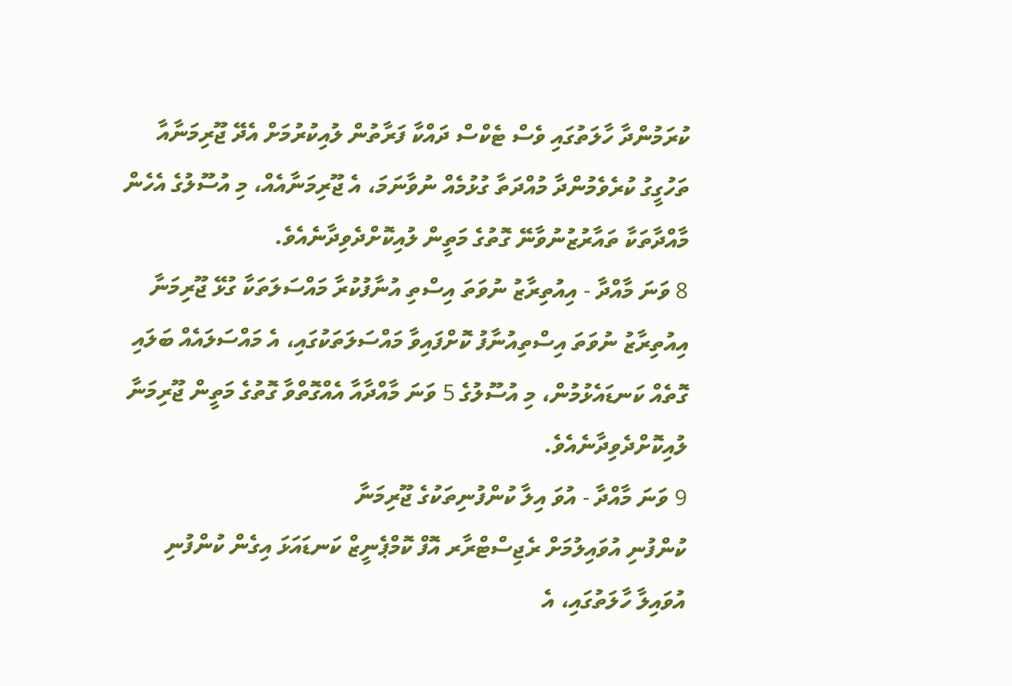ކުރަމުންދާ ހާލަތުގައި ވެސް ޓެކްސް ދައްކާ ފަރާތުން ލުއިކުރުމަށް އެދޭ ޖޫރިމަނާއާ ތަހުގީގު ކުރެވެމުންދާ މުއްދަތާ ގުޅުމެއް ނުވާނަމަ، އެ ޖޫރިމަނާއެއް، މި އުސޫލުގެ އެހެން މާއްދާތަކާ ތައާރުޒުނުވާނޭ ގޮތުގެ މަތީން ލުއިކޮށްދެވިދާނެއެވެ.
8 ވަނަ މާއްދާ - އިއުތިރާޒު ނުވަތަ އިސްތި އުނާފުކުރާ މައްސަލަތަކާ ގުޅޭ ޖޫރިމަނާ
އިއުތިރާޒު ނުވަތަ އިސްތިއުނާފު ކޮށްފައިވާ މައްސަލަތަކުގައި، އެ މައްސަލައެއް ބަލައި ގޮތެއް ކަނޑައެޅުމުން، މި އުސޫލުގެ 5 ވަނަ މާއްދާއާ އެއްގޮތްވާ ގޮތުގެ މަތީން ޖޫރިމަނާ ލުއިކޮށްދެވިދާނެއެވެ.
9 ވަނަ މާއްދާ - އުވަ އިލާ ކުންފުނިތަކުގެ ޖޫރިމަނާ
ކުންފުނި އުވައިލުމަށް ރެޖިސްޓްރާރ އޮފް ކޮމްޕެނީޒް ކަނޑައަޅަ އިގެން ކުންފުނި އުވައިލާ ހާލަތުގައި، އެ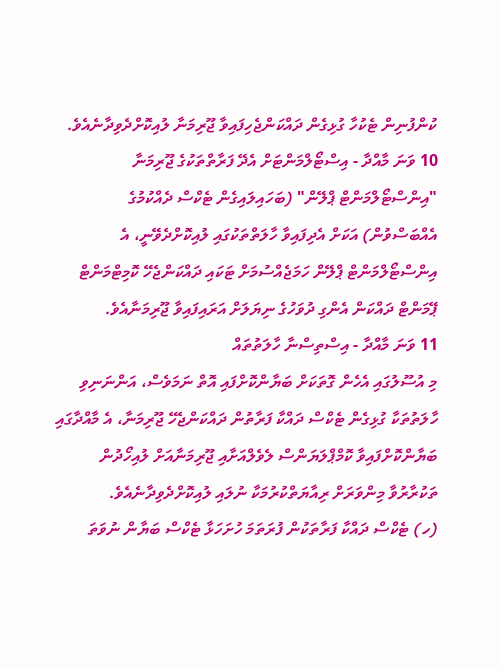ކުންފުނިން ޓެކުހާ ގުޅިގެން ދައްކަންޖެހިފައިވާ ޖޫރިމަނާ ލުއިކޮށްދެވިދާނެއެވެ.
10 ވަނަ މާއްދާ - އިސްޓޯލްމަންޓަށް އެދޭ ފަރާތްތަކުގެ ޖޫރިމަނާ
"އިންސްޓޯލްމަންޓް ޕްލޭން" (ބަހައިލައިގެން ޓެކްސް ދެއްކުމުގެ އެއްބަސްވުން) އަކަށް އެދިފައިވާ ހާލަތްތަކުގައި ލުއިކޮށްދެވޭނީ، އެ އިންސްޓޯލްމަންޓް ޕްލޭން ހަމަޖެއްސުމަށް ޓަކައި ދައްކަންޖެހޭ ކޮމިޓްމަންޓް ޕޭމަންޓް ދައްކަން އެންގި ދުވަހުގެ ނިޔަލަށް އަރައިފައިވާ ޖޫރިމަނާއެވެ.
11 ވަނަ މާއްދާ - އިސްތިސްނާ ހާލަތުތައް
މި އުސޫލުގައި އެހެން ގޮތަކަށް ބަޔާންކޮށްފައި އޮތް ނަމަވެސް، އަންނަނިވި ހާލަތުތަކާ ގުޅިގެން ޓެކްސް ދައްކާ ފަރާތުން ދައްކަންޖެހޭ ޖޫރިމަނާ، އެ މާއްދާގައި ބަޔާންކޮށްފައިވާ ކޮމްޕްލަޔަންސް ލެވެލްއަށާއި ޖޫރިމަނާއަށް ލުއިހޯދުން ތަކުރާރުވާ މިންވަރަށް ރިއާޔަތްކުރުމަކާ ނުލައި ލުއިކޮށްދެވިދާނެއެވެ.
(ހ) ޓެކްސް ދައްކާ ފަރާތަކުން ފުރަތަމަ ހުށަހަޅާ ޓެކްސް ބަޔާން ނުވަތަ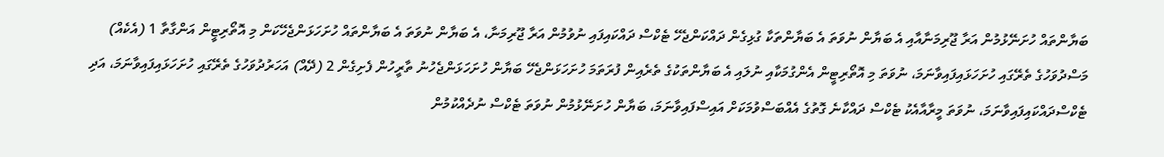ބަޔާންތައް ހުށަނޭޅުމުން އަރާ ޖޫރިމަނާއާއި އެ ބަޔާން ނުވަތަ އެ ބަޔާންތަކާ ގުޅިގެން ދައްކަންޖެހޭ ޓެކްސް ދައްކައިފައި ނުވުމުން އަރާ ޖޫރިމަނާ، އެ ބަޔާން ނުވަތަ އެ ބަޔާންތައް ހުށަހަޅަންޖެހޭކަން މި އޮތޯރިޓީން އަންގާތާ 1 (އެކެއް) މަސްދުވަހުގެ ތެރޭގައި ހުށަހަޅައިފައިވާނަމަ، ނުވަތަ މި އޮތޯރިޓީން އެންގުމަކާއި ނުލައި އެ ބަޔާންތަކުގެ ތެރެއިން ފުރަތަމަ ހުށަހަޅަންޖެހޭ ބަޔާން ހުށަހަޅަންޖެހުނު ތާރީހުން ފެށިގެން 2 (ދޭއް) އަހަރުދުވަހުގެ ތެރޭގައި ހުށަހަޅައިފައިވާނަމަ، އަދި ޓެކްސްދައްކައިފައިވާނަމަ، ނުވަތަ މީރާއާއެކު ޓެކްސް ދައްކާނެ ގޮތުގެ އެއްބަސްވުމަކަށް އައިސްފައިވާނަމަ، ބަޔާން ހުށަނޭޅުމުން ނުވަތަ ޓެކްސް ނުދެއްކުމުން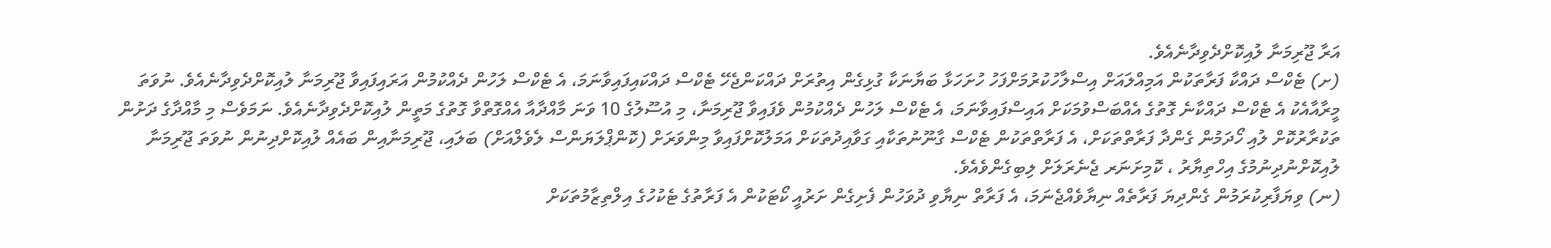އަރާ ޖޫރިމަނާ ލުއިކޮށްދެވިދާނެއެވެ.
(ށ) ޓެކްސް ދައްކާ ފަރާތަކުން އަމިއްލައަށް އިސްލާހުކުރުމަށްފަހު ހުށަހަޅާ ބަޔާނަކާ ގުޅިގެން އިތުރަށް ދައްކަންޖެހޭ ޓެކްސް ދައްކައިފައިވާނަމަ، އެ ޓެކްސް ލަހުން ދެއްކުމުން އަރައިފައިވާ ޖޫރިމަނާ ލުއިކޮށްދެވިދާނެއެވެ. ނުވަތަ މީރާއާއެކު އެ ޓެކްސް ދައްކާނެ ގޮތުގެ އެއްބަސްވުމަކަށް އައިސްފައިވާނަމަ، އެ ޓެކްސް ލަހުން ދެއްކުމުން ވެފައިވާ ޖޫރިމަނާ، މި އުސޫލުގެ 10 ވަނަ މާއްދާއާ އެއްގޮތްވާ ގޮތުގެ މަތީން ލުއިކޮށްދެވިދާނެއެވެ. ނަމަވެސް މި މާއްދާގެ ދަށުން ތަކުރާރުކޮށް ލުއި ހޯދަމުން ގެންދާ ފަރާތްތަކަށް، އެ ފަރާތްތަކުން ޓެކްސް ގާނޫނުތަކާއި ގަވާއިދުތަކަށް އަމަލުކޮށްފައިވާ މިންވަރަށް (ކޮންޕްލަޔަންސް ލެވެލްއަށް) ބަލައި، ޖޫރިމަނާއިން ބައެއް ލުއިކޮށްދިނުން ނުވަތަ ޖޫރިމަނާ ލުއިކޮށްނުދިނުމުގެ އިހްތިޔާރު ، ކޮމިށަނަރ ޖެނެރަލަށް ލިބިގެންވެއެވެ.
(ނ) ވިޔަފާރިކުރަމުން ގެންދިޔަ ފަރާތެއް ނިޔާވެއްޖެނަމަ، އެ ފަރާތް ނިޔާވި ދުވަހުން ފެށިގެން ށަރުއީ ކޯޓަކުން އެ ފަރާތުގެ ޓެކުހުގެ އިލްތިޒާމުތަކަށް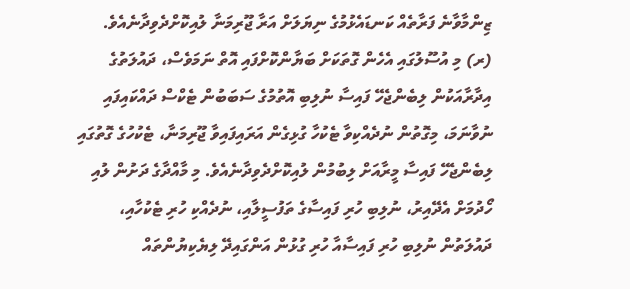ޒިންމާވާނެ ފަރާތެއް ކަނޑައެޅުމުގެ ނިޔަލަށް އަރާ ޖޫރިމަނާ ލުއިކޮށްދެވިދާނެއެވެ.
(ރ) މި އުސޫލުގައި އެހެން ގޮތަކަށް ބަޔާންކޮށްފައި އޮތް ނަމަވެސް، ދައުލަތުގެ އިދާރާއަކުން ލިބެންޖެހޭ ފައިސާ ނުލިބި އޮތުމުގެ ސަބަބުން ޓެކްސް ދައްކައިފައި ނުވާނަމަ، މިގޮތުން ނުދެއްކިވާ ޓެކުހާ ގުޅިގެން އަރައިފައިވާ ޖޫރިމަނާ، ޓެކުހުގެ ގޮތުގައި ލިބެންޖެހޭ ފައިސާ މީރާއަށް ލިބުމުން ލުއިކޮށްދެވިދާނެއެވެ. މި މާއްދާގެ ދަށުން ލުއި ހޯދުމަށް އެދޭއިރު، ނުލިބި ހުރި ފައިސާގެ ތަފުސީލާއި، ނުދެއްކި ހުރި ޓެކުހާއި، ދައުލަތުން ނުލިބި ހުރި ފައިސާއާ ހުރި ގުޅުން އަންގައިދޭ ލިޔެކިޔުންތައް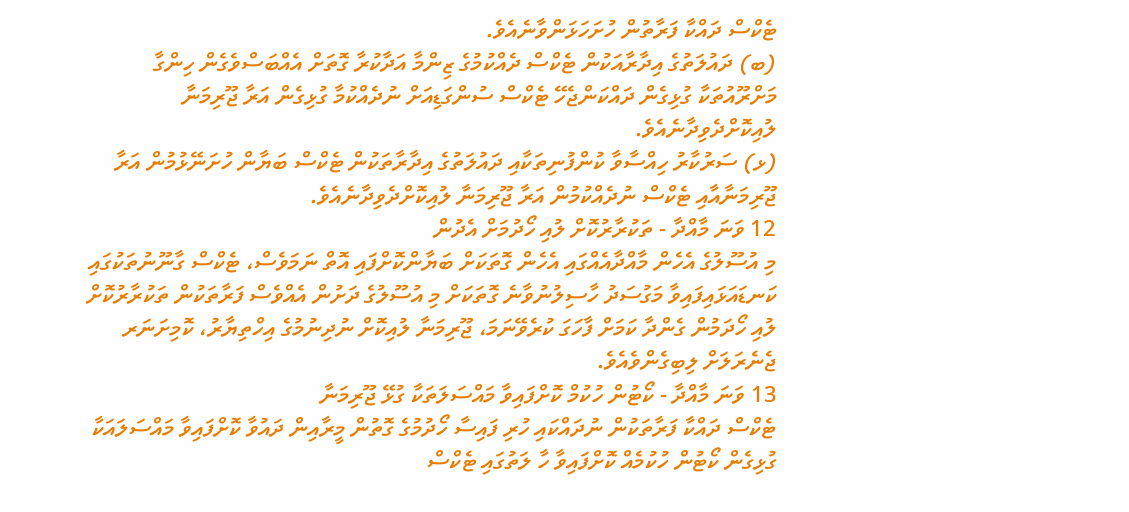ޓެކްސް ދައްކާ ފަރާތުން ހުށަހަޅަންވާނެއެވެ.
(ބ) ދައުލަތުގެ އިދާރާއަކުން ޓެކްސް ދެއްކުމުގެ ޒިންމާ އަދާކުރާ ގޮތަށް އެއްބަސްވެގެން ހިންގާ މަށްރޫއުތަކާ ގުޅިގެން ދައްކަންޖެހޭ ޓެކްސް ސުންގަޑިއަށް ނުދެއްކުމާ ގުޅިގެން އަރާ ޖޫރިމަނާ ލުއިކޮށްދެވިދާނެއެވެ.
(ޅ) ސަރުކާރު ހިއްސާވާ ކުންފުނިތަކާއި ދައުލަތުގެ އިދާރާތަކުން ޓެކްސް ބަޔާން ހުށަނޭޅުމުން އަރާ ޖޫރިމަނާއާއި ޓެކްސް ނުދެއްކުމުން އަރާ ޖޫރިމަނާ ލުއިކޮށްދެވިދާނެއެވެ.
12 ވަނަ މާއްދާ - ތަކުރާރުކޮށް ލުއި ހޯދުމަށް އެދުން
މި އުސޫލުގެ އެހެން މާއްދާއެއްގައި އެހެން ގޮތަކަށް ބަޔާންކޮށްފައި އޮތް ނަމަވެސް، ޓެކްސް ގާނޫނުތަކުގައި ކަނޑައަޅައިފައިވާ މަގުސަދު ހާސިލުނުވާނެ ގޮތަކަށް މި އުސޫލުގެ ދަށުން އެއްވެސް ފަރާތަކުން ތަކުރާރުކޮށް ލުއި ހޯދަމުން ގެންދާ ކަމަށް ފާހަގަ ކުރެވޭނަމަ، ޖޫރިމަނާ ލުއިކޮށް ނުދިނުމުގެ އިހްތިޔާރު، ކޮމިށަނަރ ޖެނެރަލަށް ލިބިގެންވެއެވެ.
13 ވަނަ މާއްދާ - ކޯޓުން ހުކުމް ކޮށްފައިވާ މައްސަލަތަކާ ގުޅޭ ޖޫރިމަނާ
ޓެކްސް ދައްކާ ފަރާތަކުން ނުދައްކައި ހުރި ފައިސާ ހޯދުމުގެ ގޮތުން މީރާއިން ދައުވާ ކޮށްފައިވާ މައްސަލައަކާ ގުޅިގެން ކޯޓުން ހުކުމެއް ކޮށްފައިވާ ހާ ލަތުގައި ޓެކްސް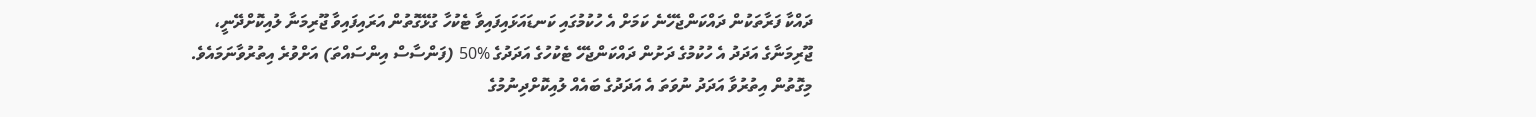ދައްކާ ފަރާތަކުން ދައްކަންޖެހޭނެ ކަމަށް އެ ހުކުމުގައި ކަނޑައަޅައިފައިވާ ޓެކުހާ ގުޅޭގޮތުން އަރައިފައިވާ ޖޫރިމަނާ ލުއިކޮށްދޭނީ، ޖޫރިމަނާގެ އަދަދު އެ ހުކުމުގެ ދަށުން ދައްކަންޖެހޭ ޓެކުހުގެ އަދަދުގެ %50 (ފަންސާސް އިންސައްތަ) އަށްވުރެ އިތުރުވާނަމައެވެ. މިގޮތުން އިތުރުވާ އަދަދު ނުވަތަ އެ އަދަދުގެ ބައެއް ލުއިކޮށްދިނުމުގެ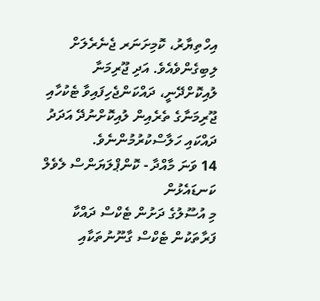އިހްތިޔާރު، ކޮމިށަނަރ ޖެނެރެލަށް ލިބިގެންވެއެވެ. އަދި ޖޫރިމަނާ ލުއިކޮށްދޭނީ، ދައްކަންޖެހިފައިވާ ޓެކުހާއި ޖޫރިމަނާގެ ތެރެއިން ލުއިކޮށްނުދޭ އަދަދު ދައްކައި ހަލާސްކުރުމުންނެވެ.
14 ވަނަ މާއްދާ - ކޮންޕްލަޔަންސް ލެވެލް ކަނޑައެޅުން
މި އުސޫލުގެ ދަށުން ޓެކްސް ދައްކާ ފަރާތަކުން ޓެކްސް ގާނޫނުތަކާއި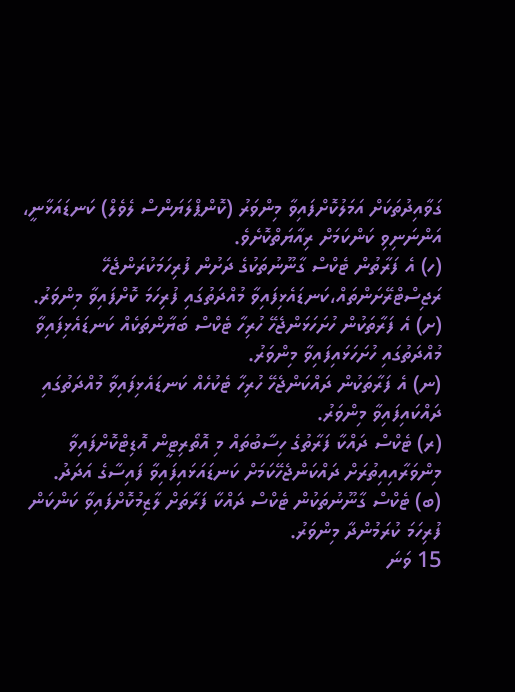ގަވާއިދުތަކަށް އަމަލުކޮށްފައިވާ މިންވަރު (ކޮންޕްލަޔަންސް ލެވެލް) ކަނޑައަޅާނީ، އަންނަނިވި ކަންކަމަށް ރިއާޔަތްކޮށެވެ.
(ހ) އެ ފަރާތުން ޓެކްސް ގާނޫނުތަކުގެ ދަށުން ފުރިހަމަކުރަންޖެހޭ ރަޖިސްޓްރޭށަންތައް،ކަނޑައެޅިފައިވާ މުއްދަތުގައި ފުރިހަމަ ކޮށްފައިވާ މިންވަރު.
(ށ) އެ ފަރާތަކުން ހުށަހަޅަންޖެހޭ ހުރިހާ ޓެކްސް ބަޔާންތަކެއް ކަނޑައެޅިފައިވާ މުއްދަތުގައި ހުށަހަޅައިފައިވާ މިންވަރު.
(ނ) އެ ފަރާތަކުން ދައްކަންޖެހޭ ހުރިހާ ޓެކުހެއް ކަނޑައެޅިފައިވާ މުއްދަތުގައި ދައްކައިފައިވާ މިންވަރު.
(ރ) ޓެކްސް ދައްކާ ފަރާތުގެ ހިސާބުތައް މި އޮތޯރިޓީން އޮޑިޓްކޮށްފައިވާ މިންވަރާއިއިތުރަށް ދައްކަންޖެހޭކަމަށް ކަނޑައަޅައިފައިވާ ފައިސާގެ އަދަދު.
(ބ) ޓެކްސް ގާނޫނުތަކުން ޓެކްސް ދައްކާ ފަރާތަށް ލާޒިމުކޮށްފައިވާ ކަންކަން ފުރިހަމަ ކުރަމުންދާ މިންވަރު.
15 ވަނަ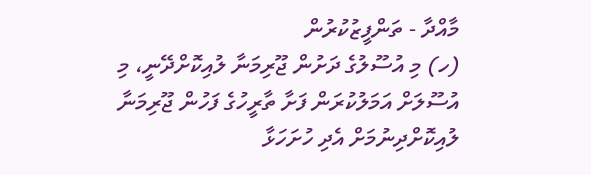މާއްދާ - ތަންފީޒުކުރުން
(ހ) މި އުސޫލުގެ ދަށުން ޖޫރިމަނާ ލުއިކޮށްދޭނީ، މި އުސޫލަށް އަމަލުކުރަން ފަށާ ތާރީހުގެ ފަހުން ޖޫރިމަނާ ލުއިކޮށްދިނުމަށް އެދި ހުށަހަޅާ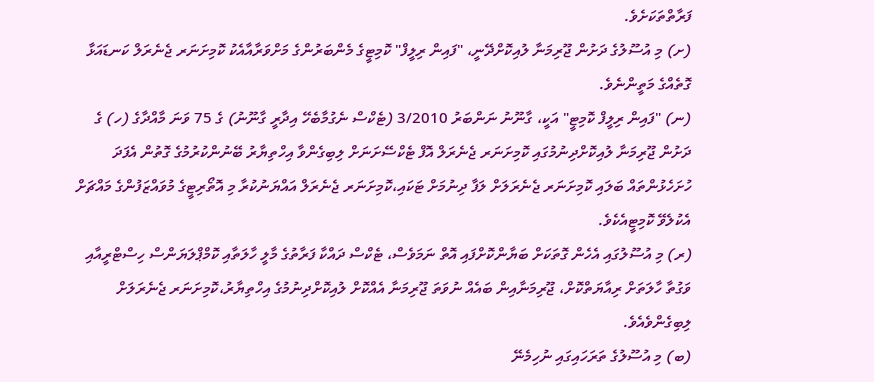ފަރާތްތަކަށެވެ.
(ށ) މި އުސޫލުގެ ދަށުން ޖޫރިމަނާ ލުއިކޮށްދޭނީ، "ފައިން ރިލީފް" ކޮމިޓީގެ މެންބަރުންގެ މަށްވަރާއާއެކު ކޮމިށަނަރ ޖެނެރަލް ކަނޑައަޅާ ގޮތެއްގެ މަތީންނެވެ.
(ނ) "ފައިން ރިލީފް ކޮމިޓީ" އަކީ، ގާނޫނު ނަންބަރު 3/2010 (ޓެކްސް ނެގުމާބެހޭ އިދާރީ ގާނޫނު) ގެ 75 ވަނަ މާއްދާގެ (ހ) ގެ ދަށުން ޖޫރިމަނާ ލުއިކޮށްދިނުމުގައި ކޮމިށަނަރ ޖެނެރަލް އޮފް ޓެކްސޭށަނަށް ލިބިގެންވާ އިހްތިޔާރު ބޭނުންކުރުމުގެ ގޮތުން އެފަދަ ހުށަހެޅުންތައް ބަލައި ކޮމިށަނަރ ޖެނެރަލަށް ލަފާ ދިނުމަށް ޓަކައި،ކޮމިށަނަރ ޖެނެރަލް އައްޔަނުކުރާ މި އޮތޯރިޓީގެ މުވައްޒަފުންގެ މައްޗަށް އެކުލެވޭ ކޮމިޓީއެކެވެ.
(ރ) މި އުސޫލުގައި އެހެން ގޮތަކަށް ބަޔާންކޮށްފައި އޮތް ނަމަވެސް، ޓެކްސް ދައްކާ ފަރާތުގެ މާލީ ހާލަތާއި ކޮމްޕްލަޔަންސް ހިސްޓްރީއާއި ވަގުތާ ހާލަތަށް ރިއާޔަތްކޮށް، ޖޫރިމަނާއިން ބައެއް ނުވަތަ ޖޫރިމަނާ އެއްކޮށް ލުއިކޮށްދިނުމުގެ އިހްތިޔާރު،ކޮމިށަނަރ ޖެނެރަލަށް ލިބިގެންވެއެވެ.
(ބ) މި އުސޫލުގެ ތަރަހައިގައި ނުހިމެނޭ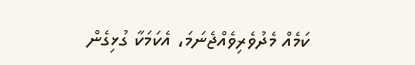ކަމެއް މެދުވެރިވެއްޖެނަމަ، އެކަމަކާ ގުޅިގެން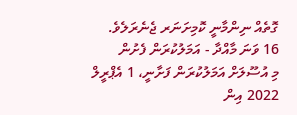ގޮތެއް ނިންމާނީ ކޮމިށަނަރ ޖެނެރަލެވެ.
16 ވަނަ މާއްދާ - އަމަލުކުރަން ފެށުން
މި އުސޫލަށް އަމަލުކުރަން ފަށާނީ، 1 އެޕްރީލް 2022 އިން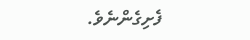ފެށިގެންނެވެ.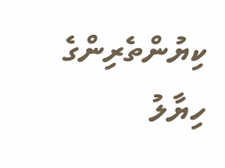ކިޔުންތެރިންގެ ހިޔާލު